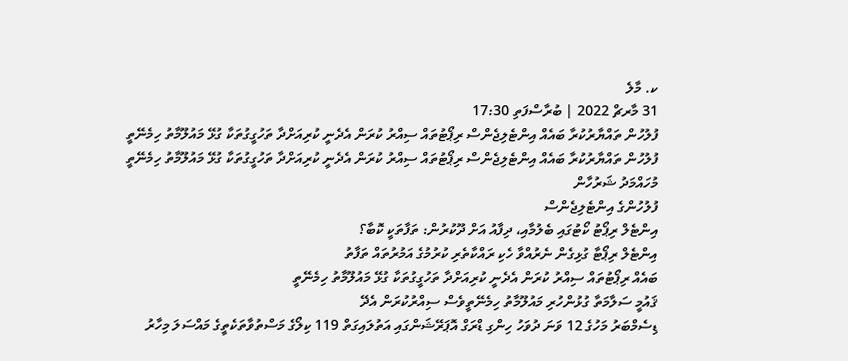ކ. މާލެ
31 މާރޗް 2022 | ބުރާސްފަތި 17:30
ފުލުހުން ތައްޔާރުކުރާ ބައެއް އިންޓެލިޖެންސް ރިޕޯޓުތައް ސިއްރު ކުރަން އެދެނީ ކުރިއަށްދާ ތަހުގީގުތަކާ ގުޅޭ މައުލޫމާތު ހިމެނޭތީ
ފުލުހުން ތައްޔާރުކުރާ ބައެއް އިންޓެލިޖެންސް ރިޕޯޓުތައް ސިއްރު ކުރަން އެދެނީ ކުރިއަށްދާ ތަހުގީގުތަކާ ގުޅޭ މައުލޫމާތު ހިމެނޭތީ
މުހައްމަދު ޝަރުހާން
ފުލުހުންގެ އިންޓެލިޖެންސް
އިންޓެލް ރިޕޯޓު ކޯޓުގައި ބެލުމާއި، ދިފާއު އަށް ދޫކުރުން: ތަފާތަކީ ކޮބާ؟
އިންޓެލް ރިޕޯޓާ ގުޅިގެން ނެރުއްވާ ހެކި ރައްކާތެރި ކުރުމުގެ އަމުރުތައް ތަފާތު
ބައެއް ރިޕޯޓުތައް ސިއްރު ކުރަން އެދެނީ ކުރިއަށްދާ ތަހުގީގުތަކާ ގުޅޭ މައުލޫމާތު ހިމެނޭތީ
ޤައުމީ ސަލާމަތާ ގުޅުންހުރި މައުލޫމާތު ހިމެނޭތީވެސް ސިއްރުކުރަން އެދޭ
ޑިސެމްބަރު މަހުގެ 12 ވަނަ ދުވަހު ހިންގި ޑްރަގް އޮޕަރޭޝަންގައި އަތުލައިގަތް 119 ކިލޯގެ މަސްތުވާތަކެތީގެ މައްސަލަ މިހާރު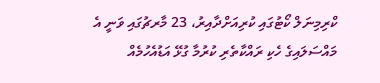ކްރިމިނަލް ކޯޓުގައި ކުރިއަށްދާއިރު، 23 މާރޗުގައި ވަނީ އެ މައްސަލައިގެ ހެކި ރައްކާތެރި ކުރުމާ ގުޅޭ އަޑުއެހުމެއް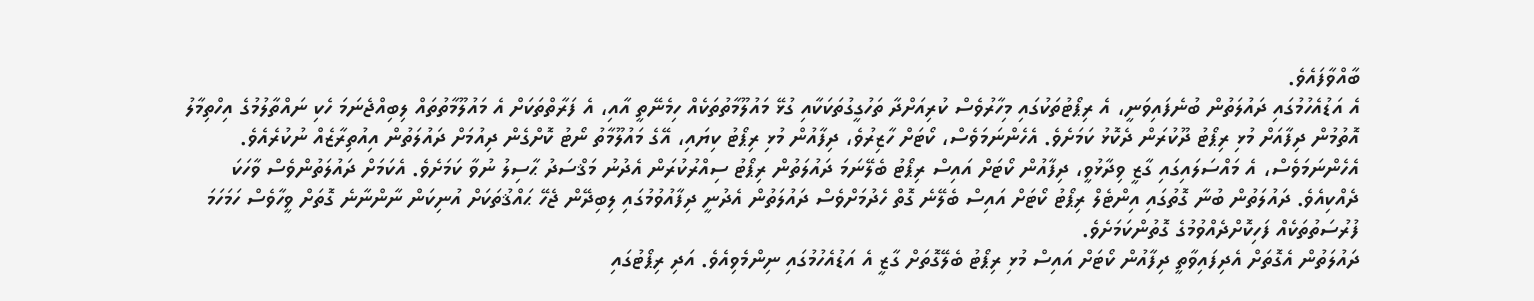ބާއްވާފައެވެ.
އެ އަޑުއެހުމުގައި ދައުލަތުން ބުނެފައިވަނީ، އެ ރިޕޯޓުތަކުގައި މިހާރުވެސް ކުރިއަށްދާ ތަހުގީގުތަކަކާއި ގުޅޭ މައުލޫމާތުތަކެއް ހިމެނޭތީ އާއި، އެ ފަރާތްތަކަށް އެ މައުލޫމާތުތައް ލިބިއްޖެނަމަ ހެކި ނައްތާލުމުގެ އިހްތިމާލު އޮތުމުން ދިފާއަށް މުޅި ރިޕޯޓު ދޫކުރަން ދެކޮޅު ކަމަށެވެ. އެހެންނަމަވެސް، ކޯޓަށް ހާޒިރުވެ، ދިފާއުން މުޅި ރިޕޯޓު ކިޔައި، އޭގެ މައުލޫމާތު ނޯޓު ކޮށްގެން ދިއުމަށް ދައުލަތުން އިއުތިރާޒެއް ނުކުރެއެވެ.
އެހެންނަމަވެސް، އެ މައްސަލައިގައި ގާޒީ ވިދާޅުވީ، ދިފާއުން ކޯޓަށް އައިސް ރިޕޯޓު ބެލޭނަމަ ދައުލަތުން ރިޕޯޓު ސިއްރުކުރަން އެދުނު މަޤްސަދު ޙާސިލު ނުވާ ކަމަށެވެ. އެކަމަށް ދައުލަތުންވެސް ވާހަކަ ދެއްކިއެވެ. ދައުލަތުން ބުނާ ގޮތުގައި އިންޓެލް ރިޕޯޓު ކޯޓަށް އައިސް ބެލޭނެ ގޮތް ހެދުމަށްވެސް ދައުލަތުން އެދުނީ ދިފާއުވުމުގައި ލިބިދޭން ޖެހޭ ޙައްޤުތަކަށް އުނިކަން ނާންނާނެ ގޮތަށް ވީހާވެސް ހަމަހަމަ ފުރުސަތުތަކެއް ފަހިކޮށްދެއްވުމުގެ ގޮތުންކަމަށެވެ.
ދައުލަތުން އެގޮތަށް އެދިފައިވާތީ ދިފާއުން ކޯޓަށް އައިސް މުޅި ރިޕޯޓު ބެލޭގޮތަށް ގާޒީ އެ އަޑުއެހުމުގައި ނިންމެވިއެވެ. އަދި ރިޕޯޓުގައި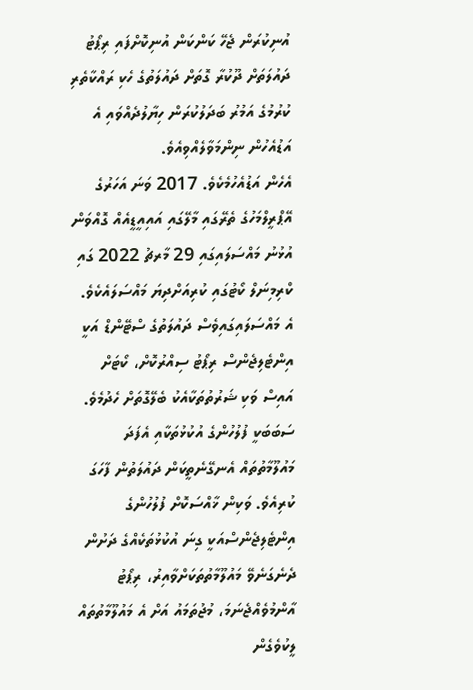އުނިކުރަން ޖެހޭ ކަންކަން އުނިކޮށްފައި ރިޕޯޓު ދައުލަތަށް ދޫކުރާ ގޮތަށް ދައުލަތުގެ ހެކި ރައްކާތެރި ކުރުމުގެ އަމުރު ބަދަލުކުރަން ހިޔާލުދެއްވައި އެ އަޑުއެހުން ނިންމަވާލެއްވިއެވެ.
އެހެން އަޑުއެހުމެކެވެ. 2017 ވަނަ އަހަރުގެ އޭޕްރީލްމަހުގެ ތެރޭގައި މާލޭގައި އައިއީޑީއެއް ގޮއްވަން އުޅުނު މައްސަލައިގައި 29 މާރޗު 2022 ގައި ކްރިމިނަލް ކޯޓުގައި ކުރިއަށްދިޔަ މައްސަލައެކެވެ.
އެ މައްސަލައިގައިވެސް ދައުލަތުގެ ސްޓޭންޑް އަކީ އިންޓެލިޖެންސް ރިޕޯޓު ސިއްރުކޮށް، ކޯޓަށް އައިސް ވަކި ޝަރުތުތަކާއެކު ބެލޭގޮތަށް ހެދުމެވެ. ސަބަބަކީ ފުލުހުންގެ އުކުޅުތަކާއި އެފަދަ މައުލޫމާތުތައް އެނގޭނެތީކަން ދައުލަތުން ފާހަގަ ކުރިއެވެ. ވަކިން ޚާއްސަކޮށް ފުލުހުންގެ އިންޓެލިޖެންސްއަކީ ގިނަ އުކުޅުތަކެއްގެ ދަށުން ދެނެގަނެވޭ މައުލޫމާތުތަކަށްވާއިރު، ރިޕޯޓު އާންމުވެއްޖެނަމަ، މުޖުތަމައު އަށް އެ މައުލޫމާތުތައް ލީކުވެގެން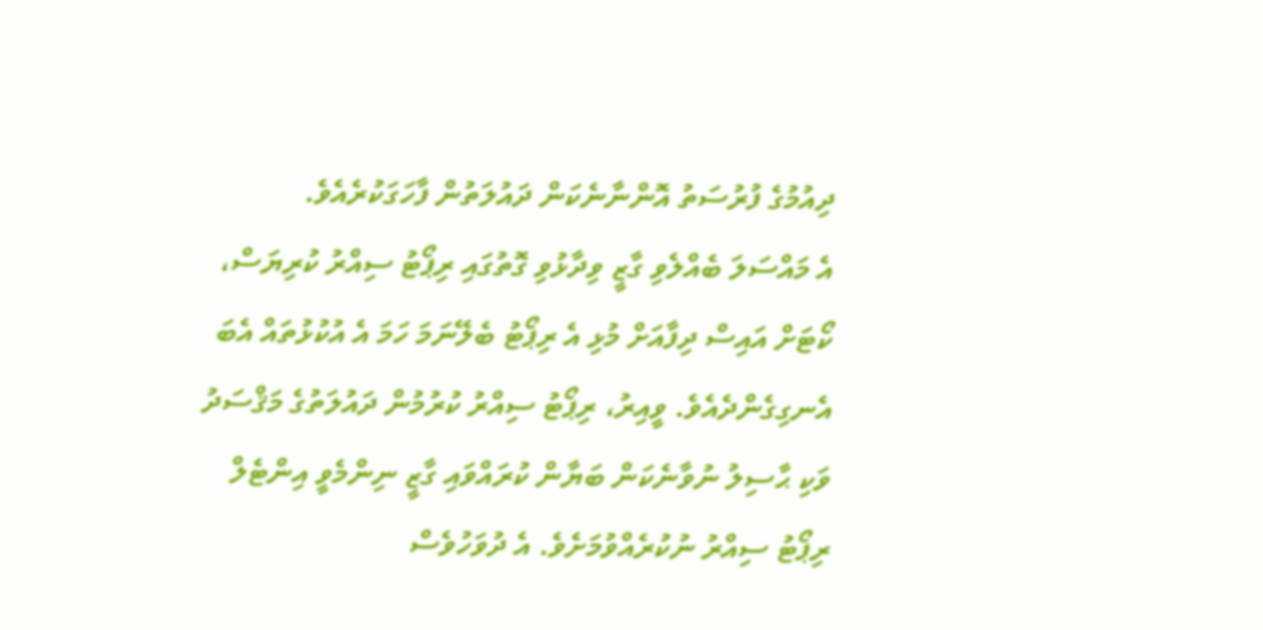ދިއުމުގެ ފުރުސަތު އޮންނާނެކަން ދައުލަތުން ފާހަގަކުރެއެވެ.
އެ މައްސަލަ ބެއްލެވި ގާޒީ ވިދާޅުވި ގޮތުގައި ރިޕޯޓު ސިއްރު ކުރިޔަސް، ކޯޓަށް އައިސް ދިފާއަށް މުޅި އެ ރިޕޯޓު ބެލޭނަމަ ހަމަ އެ އުކުޅުތައް އެބަ އެނގިގެންދެއެވެ. ވީއިރު، ރިޕޯޓު ސިއްރު ކުރުމުން ދައުލަތުގެ މަޤްސަދު ވަކި ޙާސިލު ނުވާނެކަން ބަޔާން ކުރައްވައި ގާޒީ ނިންމެވީ އިންޓެލް ރިޕޯޓު ސިއްރު ނުކުރެއްވުމަށެވެ. އެ ދުވަހުވެސް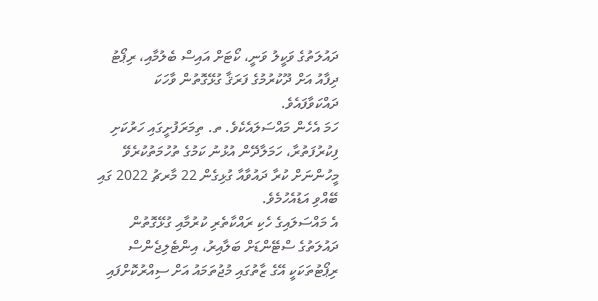ދައުލަތުގެ ވަކީލު ވަނީ، ކޯޓަށް އައިސް ބެލުމާއި، ރިޕޯޓު ދިފާއު އަށް ދޫކުރުމުގެ ފަރަޤާ ގުޅޭގޮތުން ވާހަކަ ދައްކަވާފައެވެ.
ހަމަ އެހެން މައްސަލައެކެވެ. ތ. ތިމަރަފުށީގައި ހަރުކަށި ފިކުރުފަތުރާ، ހަމަލާދޭން އުޅުނު ކަމުގެ ތުހުމަތުކުރެވޭ މީހުންނަށް ކުރާ ދައުވާއާ ގުޅިގެން 22 މާރޗު 2022 ގައި ބޭއްވި އަޑުއެހުމެވެ.
އެ މައްސަލައިގެ ހެކި ރައްކާތެރި ކުރުމާއި ގުޅޭގޮތުން ދައުލަތުގެ ސްޓޭންޑަށް ބަލާއިރު، އިންޓެލިޖެންސް ރިޕޯޓުތަކަކީ އޭގެ ޒާތުގައި މުޖުތަމައު އަށް ސިއްރުކޮށްފައި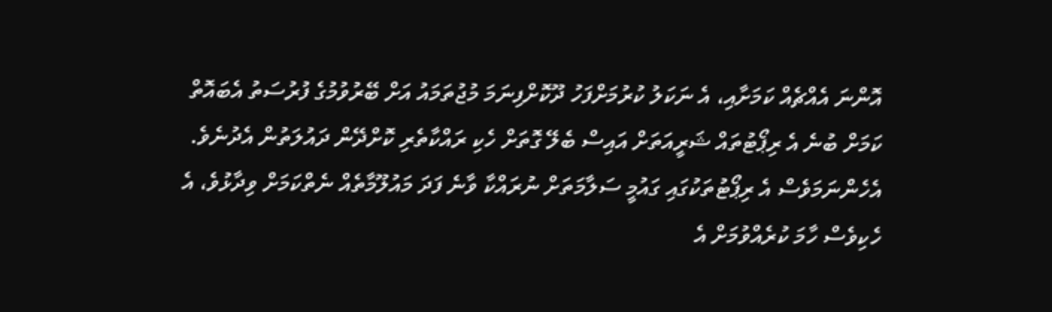އޮންނަ އެއްޗެއް ކަމަށާއި، އެ ނަކަލު ކުރުމަށްފަހު ދޫކޮށްފިނަމަ މުޖުތަމައު އަށް ބޭރުވުމުގެ ފުރުސަތު އެބައޮތް ކަމަށް ބުނެ އެ ރިޕޯޓުތައް ޝަރީއަތަށް އައިސް ބެލޭ ގޮތަށް ހެކި ރައްކާތެރި ކޮށްދޭން ދައުލަތުން އެދުނެވެ.
އެހެންނަމަވެސް އެ ރިޕޯޓުތަކުގައި ގައުމީ ސަލާމަތަށް ނުރައްކާ ވާނެ ފަދަ މައުލޫމާތެއް ނެތްކަމަށް ވިދާޅުވެ، އެ ހެކިވެސް ހާމަ ކުރެއްވުމަށް އެ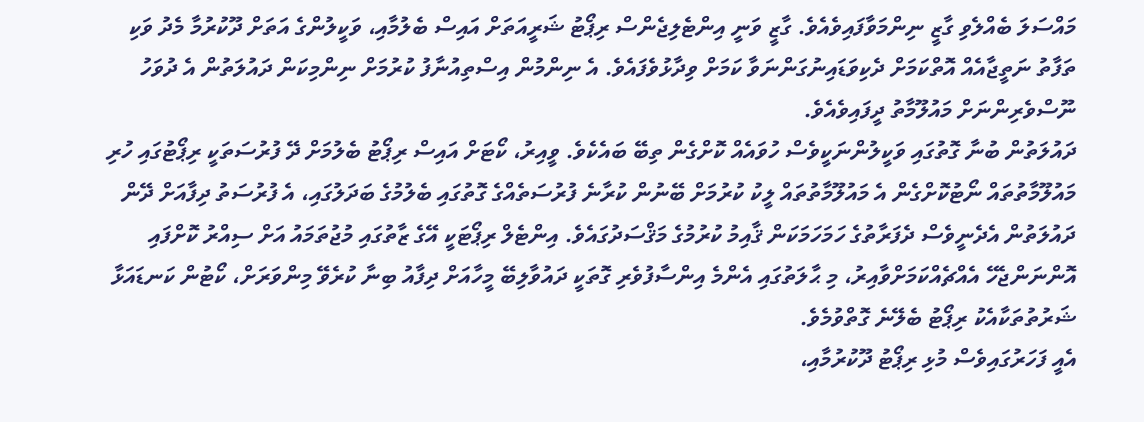މައްސަލަ ބެއްލެވި ގާޒީ ނިންމަވާފައިވެއެވެ. ގާޒީ ވަނީ އިންޓެލިޖެންސް ރިޕޯޓު ޝަރީއަތަށް އައިސް ބެލުމާއި، ވަކީލުންގެ އަތަށް ދޫކުރުމާ މެދު ވަކި ތަފާތު ނަތީޖާއެއް އޮތްކަމަށް ދެކިވަޑައިނުގަންނަވާ ކަމަށް ވިދާޅުވެފައެވެ. އެ ނިންމުން އިސްތިއުނާފު ކުރުމަށް ނިންމިކަން ދައުލަތުން އެ ދުވަހު ނޫސްވެރިންނަށް މައުލޫމާތު ދީފައިވެއެވެ.
ދައުލަތުން ބުނާ ގޮތުގައި ވަކީލުންނަކީވެސް ހުވައެއް ކޮށްގެން ތިބޭ ބައެކެވެ. ވީއިރު، ކޯޓަށް އައިސް ރިޕޯޓު ބެލުމަށް ދޭ ފުރުސަތަކީ ރިޕޯޓުގައި ހުރި މައުލޫމާތުތައް ނޯޓުކޮށްގެން އެ މައުލޫމާތުތައް ލީކު ކުރުމަށް ބޭނުން ކުރާނެ ފުރުސަތެއްގެ ގޮތުގައި ބެލުމުގެ ބަދަލުގައި، އެ ފުރުސަތު ދިފާއަށް ދޭން ދައުލަތުން އެދެނީވެސް ދެފަރާތުގެ ހަމަހަމަކަން ޤާއިމު ކުރުމުގެ މަޤްސަދުގައެވެ. އިންޓެލް ރިޕޯޓަކީ އޭގެ ޒާތުގައި މުޖުތަމައު އަށް ސިއްރު ކޮށްފައި އޮންނަންޖެހޭ އެއްޗެއްކަމަށްވާއިރު، މި ޙާލަތުގައި އެންމެ އިންސާފުވެރި ގޮތަކީ ދައުވާލިބޭ މީހާއަށް ދިފާއު ބިނާ ކުރެވޭ މިންވަރަށް، ކޯޓުން ކަނޑައަޅާ ޝަރުތުތަކާއެކު ރިޕޯޓު ބެލޭނެ ގޮތްވުމެވެ.
އެއީ ފަހަރުގައިވެސް މުޅި ރިޕޯޓު ދޫކުރުމާއި،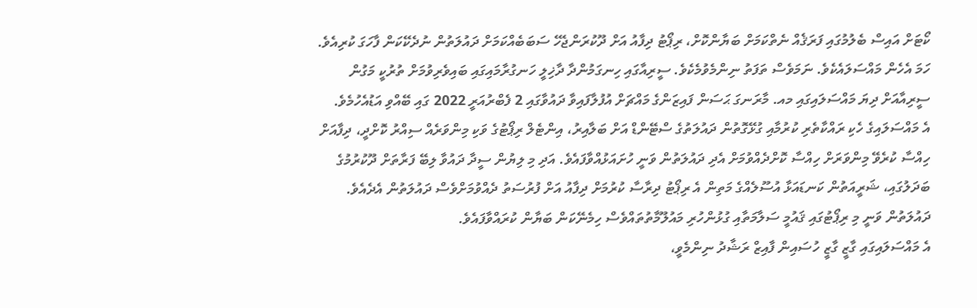ކޯޓަށް އައިސް ބެލުމުގައި ފަރަޤެއް ނެތްކަމަށް ބަޔާންކޮށް، ރިޕޯޓު ދިފާއު އަށް ދޫކުރަންޖެހޭ ސަބަބެއްކަމަށް ދައުލަތުން ނުދެކޭކަން ފާހަގަ ކުރިއެވެ.
ހަމަ އެހެން މައްސަލައެކެވެ. ނަމަވެސް ތަފަތު ނިންމެވުމެކެވެ. ސީރިއާގައި ހިނގަމުންދާ ދާޚިލީ ހަނގުރާމައިގައި ބައިވެރިވުމަށް ތުރުކީ މަގުން ސީރިއާއަށް ދިޔަ މައްސަލައިގައި މއ. މާރަނގަ ޙަސަން ފައިޒަންގެ މައްޗަށް އުފުލާފައިވާ ދައުވާގައި 2 ފެބްރުއަރީ 2022 ގައި ބޭއްވި އަޑުއެހުމެވެ.
އެ މައްސަލައިގެ ހެކި ރައްކާތެރި ކުރުމާއި ގުޅޭގޮތުން ދައުލަތުގެ ސްޓޭންޑް އަށް ބަލާއިރު، އިންޓެލް ރިޕޯޓުގެ ވަކި މިންވަރެއް ސިއްރު ކޮށްދީ، ދިފާއަށް ހިއްސާ ކުރެވޭ މިންވަރަށް ހިއްސާ ކޮށްދެއްވުމަށް އެދި ދައުލަތުން ވަނީ ހުށައަޅުއްވާފައެވެ. އަދި މި ލިޔުން ސީދާ ދައުވާ ލިބޭ ފަރާތަށް ދޫކުރުމުގެ ބަދަލުގައި، ޝަރީއަތުން ކަނޑައަޅާ އުސޫލެއްގެ މަތިން އެ ރިޕޯޓު ދިރާސާ ކުރުމަށް ދިފާއު އަށް ފުރުސަތު ދެއްވުމަށްވެސް ދައުލަތުން އެދެއެވެ.
ދައުލަތުން ވަނީ މި ރިޕޯޓުގައި ޤައުމީ ސަލާމަތާއި ގުޅުންހުރި މައުލޫމާތުތައްވެސް ހިމެނޭކަން ބަޔާން ކުރައްވާފައެވެ.
އެ މައްސަލައިގައި ގާޒީ ގާޒީ ހުސައިން ފާއިޒް ރަޝާދު ނިންމެވީ،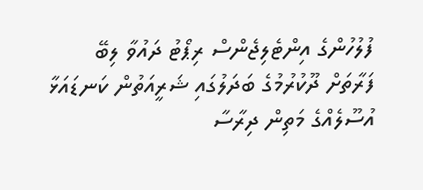ފުލުހުންގެ އިންޓެލިޖެންސް ރިޕޯޓު ދައުވާ ލިބޭ ފަރާތަށް ދޫކުރުމުގެ ބަދަލުގައި ޝަރީއަތުން ކަނޑައަޅާ އުސޫލެއްގެ މަތިން ދިރާސާ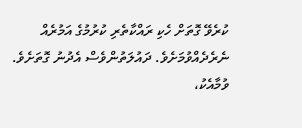ކުރެވޭ ގޮތަށް ހެކި ރައްކާތެރި ކުރުމުގެ އަމުރެއް ނެރެދެއްވުމަށެވެ. ދައުލަތުންވެސް އެދުނު ގޮތަށެވެ.
ވުމާއެކު،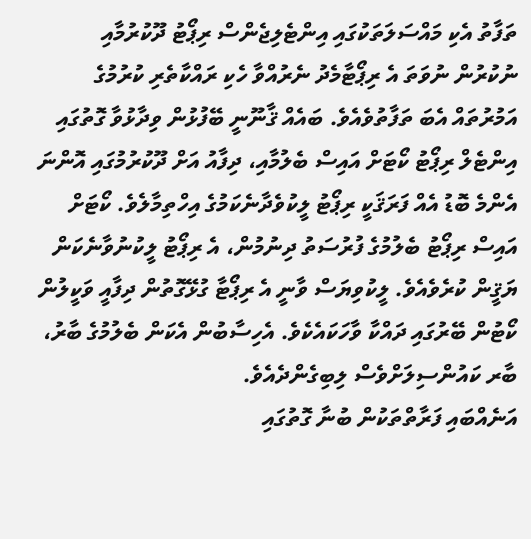ތަފާތު އެކި މައްސަލަތަކުގައި އިންޓެލިޖެންސް ރިޕޯޓު ދޫކުރުމާއި ނުކުރުން ނުވަތަ އެ ރިޕޯޓާމެދު ނެރުއްވާ ހެކި ރައްކާތެރި ކުރުމުގެ އަމުރުތައް އެބަ ތަފާތުވެއެވެ. ބައެއް ޤާނޫނީ ބޭފުޅުން ވިދާޅުވާ ގޮތުގައި އިންޓެލް ރިޕޯޓު ކޯޓަށް އައިސް ބެލުމާއި، ދިފާއު އަށް ދޫކުރުމުގައި އޮންނަ އެންމެ ބޮޑު އެއް ފަރަޤަކީ ރިޕޯޓު ލީކުވެދާނެކަމުގެ އިހްތިމާލެވެ. ކޯޓަށް އައިސް ރިޕޯޓު ބެލުމުގެ ފުރުސަތު ދިނުމުން، އެ ރިޕޯޓު ލީކުނުވާނެކަން ޔަޤީން ކުރެވެއެވެ. ލީކުވިޔަސް ވާނީ އެ ރިޕޯޓާ ގުޅޭގޮތުން ދިފާއީ ވަކީލުން ކޯޓުން ބޭރުގައި ދައްކާ ވާހަކައެކެވެ. އެހިސާބުން އެކަން ބެލުމުގެ ބާރު، ބާރ ކައުންސިލަށްވެސް ލިބިގެންދެއެވެ.
އަނެއްބައި ފަރާތްތަކުން ބުނާ ގޮތުގައި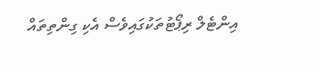އިންޓެލް ރިޕޯޓުތަކުގައިވެސް އެކި ގިންތިތައް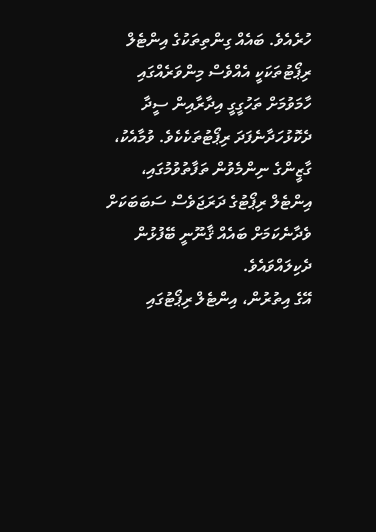ހުރެއެވެ. ބައެއް ގިންތިތަކުގެ އިންޓެލް ރިޕޯޓުތަކަކީ އެއްވެސް މިންވަރެއްގައި ހާމަވުމަށް ތަހުގީގީ އިދާރާއިން ސީދާ ދެކޮޅުހަދާނެފަދަ ރިޕޯޓުތަކެކެވެ. ވުމާއެކު، ގާޒީންގެ ނިންމެވުން ތަފާތުވުމުގައި، އިންޓެލް ރިޕޯޓުގެ ދަރަޖަވެސް ސަބަބަކަށް ވެދާނެކަމަށް ބައެއް ޤާނޫނީ ބޭފުޅުން ދެކިލައްވައެވެ.
އޭގެ އިތުރުން، އިންޓެލް ރިޕޯޓުގައި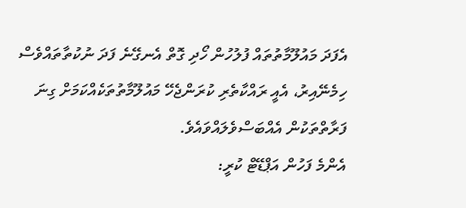އެފަދަ މައުލޫމާތުތައް ފުލުހުން ހޯދި ގޮތް އެނގޭނެ ފަދަ ނުކުތާތައްވެސް ހިމެނޭއިރު، އެއީ ރައްކާތެރި ކުރަންޖެހޭ މައުލޫމާތުތަކެއްކަމަށް ގިނަ ފަރާތްތަކުން އެއްބަސްވެލައްވައެވެ.
އެންމެ ފަހުން އަޕްޑޭޓް ކުރީ: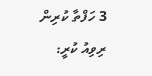3 ހަފްތާ ކުރިން
ރިވިއު ކުރީ: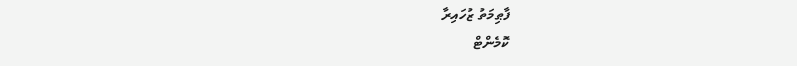ފާޠިމަތު ޒުހައިރާ
ކޮމެންޓް